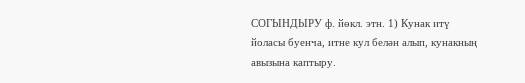СОГЫНДЫРУ ф. йөкл. этн. 1) Кунак итү йоласы буенча, итне кул белән алып, кунакның авызына каптыру.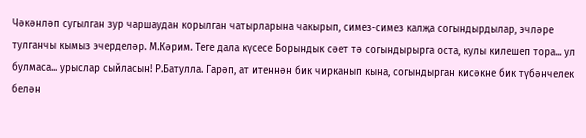Чәкәнләп сугылган зур чаршаудан корылган чатырларына чакырып, симез-симез калҗа согындырдылар, эчләре тулганчы кымыз эчерделәр. М.Кәрим. Теге дала күсесе Борындык сәет тә согындырырга оста, кулы килешеп тора... ул булмаса... урыслар сыйласын! Р.Батулла. Гарәп, ат итеннән бик чирканып кына, согындырган кисәкне бик түбәнчелек белән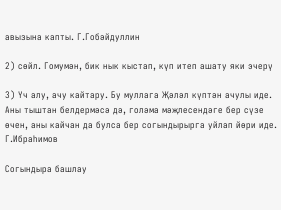авызына капты. Г.Гобәйдуллин

2) сөйл. Гомумән, бик нык кыстап, күп итеп ашату яки эчерү

3) Үч алу, ачу кайтару. Бу муллага Җәләл күптән ачулы иде. Аны тыштан белдермәсә дә, голәма мәҗлесендәге бер сүзе өчен, аны кайчан да булса бер согындырырга уйлап йөри иде. Г.Ибраһимов

Согындыра башлау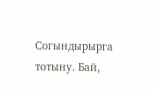Согындырырга тотыну. Бай,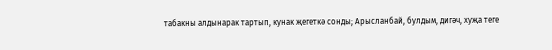табакны алдынарак тартып, кунак җегеткә сонды; Арысланбай, булдым, дигәч, хуҗа теге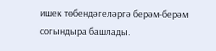ишек төбендәгеләргә берәм-берәм согындыра башлады.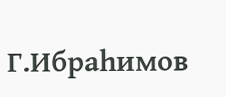Г.Ибраһимов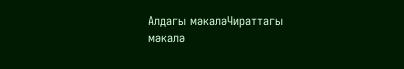Алдагы мәкаләЧираттагы мәкалә